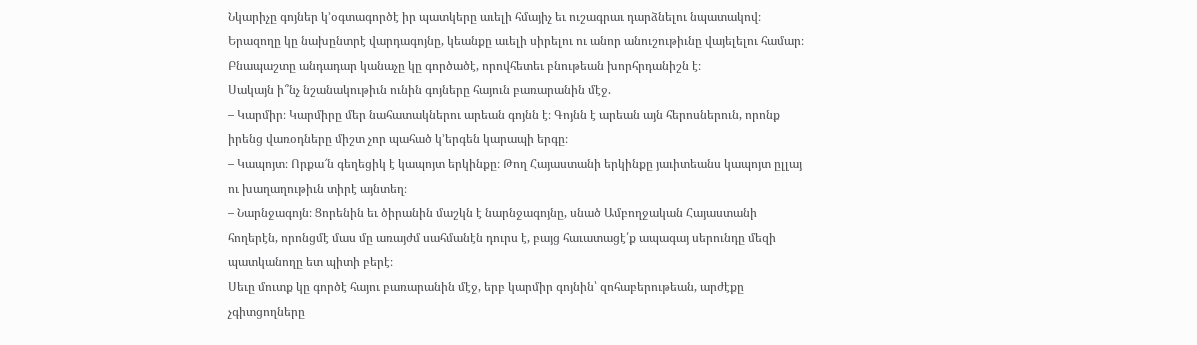Նկարիչը գոյներ կ’օգտագործէ իր պատկերը աւելի հմայիչ եւ ուշագրաւ դարձնելու նպատակով։ Երազողը կը նախընտրէ վարդագոյնը, կեանքը աւելի սիրելու ու անոր անուշութիւնը վայելելու համար։ Բնապաշտը անդադար կանաչը կը գործածէ, որովհետեւ բնութեան խորհրդանիշն է։
Սակայն ի՞նչ նշանակութիւն ունին գոյները հայուն բառարանին մէջ.
– Կարմիր։ Կարմիրը մեր նահատակներու արեան գոյնն է։ Գոյնն է արեան այն հերոսներուն, որոնք իրենց վառօդները միշտ չոր պահած կ’երգեն կարապի երգը։
– Կապոյտ։ Որքա՜ն գեղեցիկ է կապոյտ երկինքը։ Թող Հայաստանի երկինքը յաւիտեանս կապոյտ ըլլայ ու խաղաղութիւն տիրէ այնտեղ։
– Նարնջագոյն։ Ցորենին եւ ծիրանին մաշկն է նարնջագոյնը, սնած Ամբողջական Հայաստանի հողերէն, որոնցմէ մաս մը առայժմ սահմանէն դուրս է, բայց հաւատացէ՛ք ապագայ սերունդը մեզի պատկանողը ետ պիտի բերէ։
Սեւը մուտք կը գործէ հայու բառարանին մէջ, երբ կարմիր գոյնին՝ զոհաբերութեան, արժէքը չգիտցողները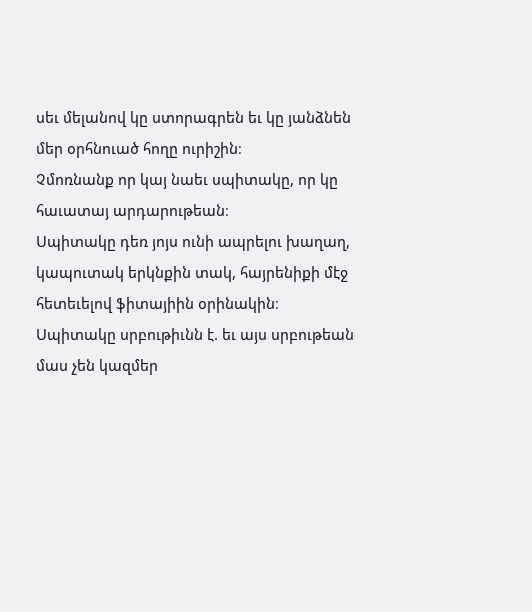սեւ մելանով կը ստորագրեն եւ կը յանձնեն մեր օրհնուած հողը ուրիշին։
Չմոռնանք որ կայ նաեւ սպիտակը, որ կը հաւատայ արդարութեան։
Սպիտակը դեռ յոյս ունի ապրելու խաղաղ, կապուտակ երկնքին տակ, հայրենիքի մէջ հետեւելով ֆիտայիին օրինակին։
Սպիտակը սրբութիւնն է. եւ այս սրբութեան մաս չեն կազմեր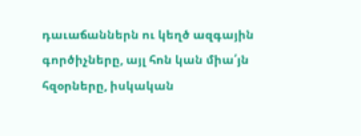դաւաճաններն ու կեղծ ազգային գործիչները, այլ հոն կան միա՛յն հզօրները, իսկական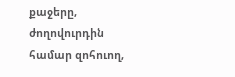քաջերը, ժողովուրդին համար զոհուող,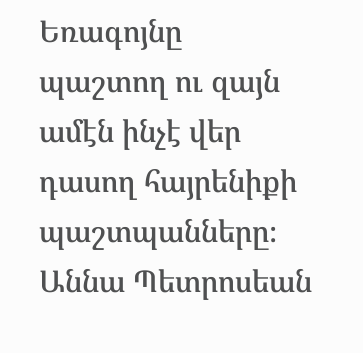Եռագոյնը պաշտող ու զայն ամէն ինչէ վեր դասող հայրենիքի պաշտպանները։
Աննա Պետրոսեան